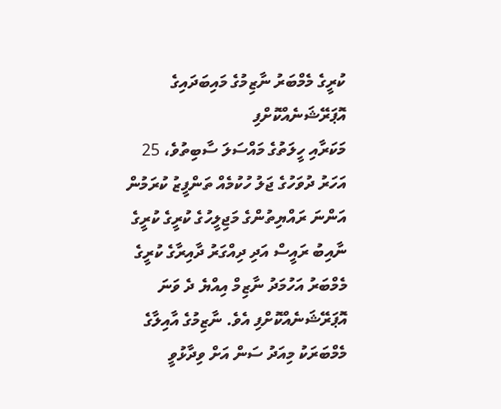ކުރީގެ މެމްބަރު ނާޒިމުގެ މައިބަދައިގެ އޮޕަރޭޝަނެއްކޮށްފި
މަކަރާއި ހީލަތުގެ މައްސަލަ ސާބިތުވެ، 25 އަހަރު ދުވަހުގެ ޖަލު ހުކުމެއް ތަންފީޒު ކުރަމުން އަންނަ ރައްޔިތުންގެ މަޖިލީހުގެ ކުރީގެ ކުރީގެ ނާއިބު ރައީސް އަދި ދިއްގަރު ދާއިރާގެ ކުރީގެ މެމްބަރު އަހުމަދު ނާޒިމް އިއްޔެ ދެ ވަނަ އޮޕަރޭޝަނެއްކޮށްފި އެވެ. ނާޒިމުގެ އާއިލާގެ މެމްބަރަކު މިއަދު ސަން އަށް ވިދާޅުވީ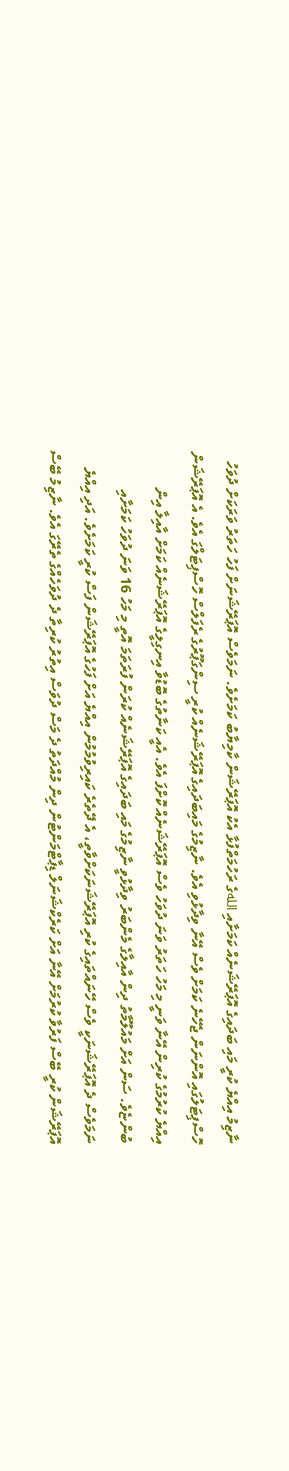ނާޒިމު އިއްޔެ ކުރީ މައި ބަދައިގެ އޮޕަރޭޝަނެއް ކަމަށާއި اللهގެ ރަހުމަތްފުޅާ އެކު އޮޕަރޭޝަން ކާމިޔާބު ކަމަށެވެ. ނަމަވެސް އޮޕަރޭޝަނަށް ފަހު ހަތަރު ވަރަކަށް ދުވަހު ހޮސްޕިޓަލުގައި އޮންނަން ޖެހޭނެ ކަމަށް ވެސް އޭނާ ވިދާޅުވި އެވެ. ނާޒިމުގެ މައިބަދައިގެ އޮޕަރޭޝަނެއް ކުރީ ސިންގަޕޫރުގެ ރެފަލްސް ހޮސްޕިޓަލްގަ އެވެ. އެ އޮޕަރޭޝަން އިއްޔެ ކުރުމުގެ ކުރިން އޭނާ ވަނީ މި މަހު ހަތަރު ވަނަ ދުވަހު ވެސް އޮޕަރޭޝަނެއް ކޮށްފަ އެވެ. އެއީ ކަނާތުގެ ބޮޑުވާ އިނގިލީގެ އޮޕަރޭޝަނެއް ކަމަށް އާއިލާ އިން ބުންޏެވެ. ސަން އަށް މައުލޫމާތު ދިން އާއިލާގެ މެންބަރު ވިދާޅުވީ ނާޒިމުގެ މައި ބަދައިގެ އޮޕަރޭޝަނެއް ކުރަން ފުރަތަމަ އޮތީ މި މަހު 16 ވަނަ ދުވަހު ކަމަށާއި ނަމަވެސް ދެ އޮޕަރޭޝަނަކީ ވެސް ހޭނައްތައިގެ ކުރި އޮޕަރޭޝަނަކަށްވާތީ، އެ ދޭތެރެ ކައިރިވުމުމުން އިއްޔެ އަށް ފަހުގެ އޮޕަރޭޝަން ފަސް ކުރީ ކަމަށެވެ. އަދި އިއްޔެ އޮޕަރޭޝަން ކުރީ ބޭސް ފަރުވާ ކުރުމަށް އޭނާ އަށް ކަރެކްޝަނަލް ޑިޕާޓްމަންޓުން ދިން މުއްދަތު ދެ މަސް ދުވަސް އިތުރު ކުރިތާ ދެ ދުވަހެއްގެ ތެރޭގަ އެވެ. ނާޒިމު ބޭސް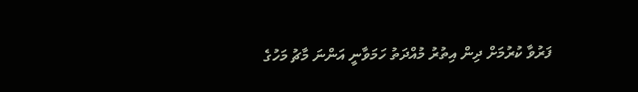ފަރުވާ ކުރުމަށް ދިން އިތުރު މުއްދަތު ހަމަވާނީ އަންނަ މާޗު މަހުގެ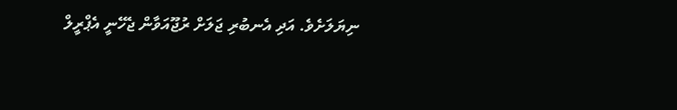ނިޔަލަށެވެ. އަދި އެނބުރި ޖަލަށް ރުޖޫއަވާން ޖެހޭނީ އެޕްރީލް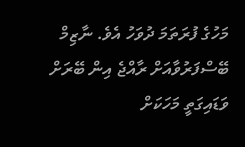މަހުގެ ފުރަތަމަ ދުވަހު އެވެ. ނާޒިމް ބޭސްފަރުވާއަށް ރާއްޖެ އިން ބޭރަށް ވަޑައިގަތީ މަހަކަށް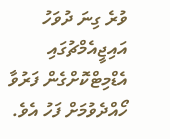ވުރެ ގިނަ ދުވަހު އައިޖީއެމްޗުގައި އެޑްމިޓްކޮށްގެން ފަރުވާ ހޯއްދެވުމަށް ފަހު އެވެ.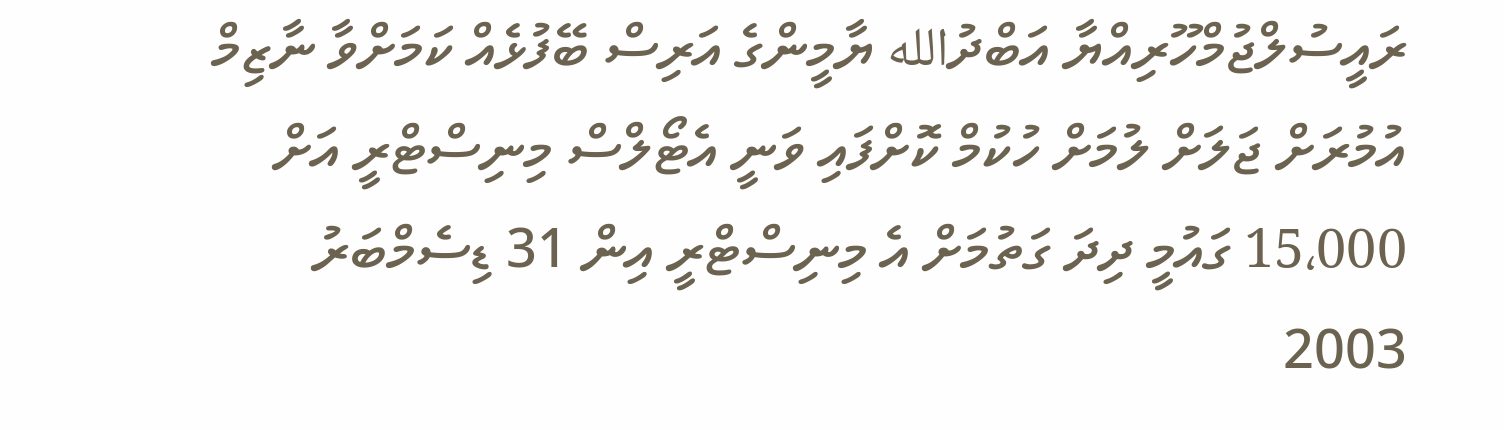ރައީސުލްޖުމްހޫރިއްޔާ އަބްދުالله ޔާމީންގެ އަރިސް ބޭފުޅެއް ކަމަށްވާ ނާޒިމް އުމުރަށް ޖަލަށް ލުމަށް ހުކުމް ކޮށްފައި ވަނީ އެޓޯލްސް މިނިސްޓްރީ އަށް 15،000 ގައުމީ ދިދަ ގަތުމަށް އެ މިނިސްޓްރީ އިން 31 ޑިސެމްބަރު 2003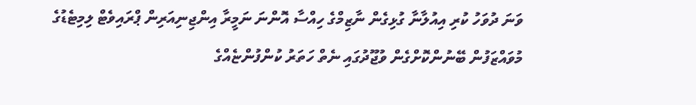ވަނަ ދުވަހު ކުރި އިއުލާނާ ގުޅިގެން ނާޒިމްގެ ހިއްސާ އޮންނަ ނަމީރާ އިންޖިނިއަރިން ޕްރައިވެޓް ލިމިޓެޑުގެ މުވައްޒަފުން ބޭނުންކޮށްގެން ވުޖޫދުގައި ނެތް ހަތަރު ކުންފުންޏެއްގެ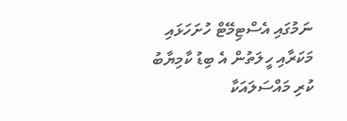ނަމުގައި އެސްޓިމޭޓް ހުށަހަޅައި މަކަރާއި ހީލަތުން އެ ބިޑު ކާމިޔާބު ކުރި މައްސަލައަކާ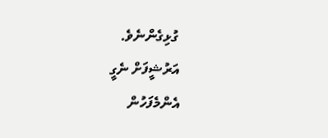ގުޅިގެންނެވެ.
އަރުޝީފަށް ނެގީ
އެންމެފަހުން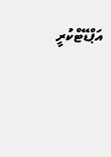އަޕްޑޭޓްކުރީ